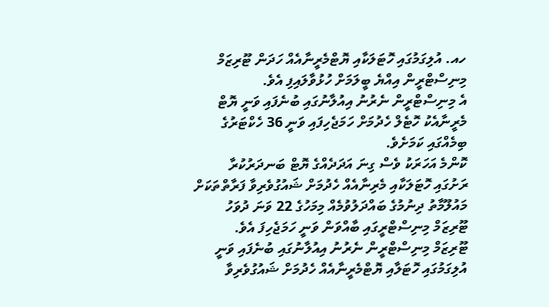ހއ. އުލިގަމުގައި ހޮޓަލަކާއި ޔޮޓްމެރީނާއެއް ހަދަން ޓޫރިޒަމް މިނިސްޓްރީން އިއްޔެ ބީލަމަށް ހުޅުވާލައިފި އެވެ.
އެ މިނިސްޓްރީން ނެރުނު އިއުލާނުގައި ބުނެފައި ވަނީ ޔޮޓް މެރީނާއެކު ހޮޓެލް ހެދުމަށް ހަމަޖެހިފައި ވަނީ 36 ހެކްޓަރުގެ ބިމެއްގައި ކަމަށެވެ.
ކޮންމެ އަހަރަކު ވެސް ގިނަ އަދަދެއްގެ ޔޮޓް ބަނދަރުކުރާ ރަށުގައި ހޮޓަލަކާއި މެރިނާއެއް ހެދުމަށް ޝައުގުވެރިވާ ފަރާތްތަކަށް މައުލޫމާތު ދިނުމުގެ ބައްދަލުވުމެއް މިމަހުގެ 22 ވަނަ ދުވަހު ޓޫރިޒަމް މިނިސްޓްރީގައި ބާއްވަން ވަނީ ހަމަޖެހިފަ އެވެ.
ޓޫރިޒަމް މިނިސްޓްރީން ނެރުނު އިއުލާނުގައި ބުނެފައި ވަނީ އުލިގަމުގައި ހޮޓަލާއި ޔޮޓްމެރީނާއެއް ހެދުމަށް ޝައުގުވެރިވާ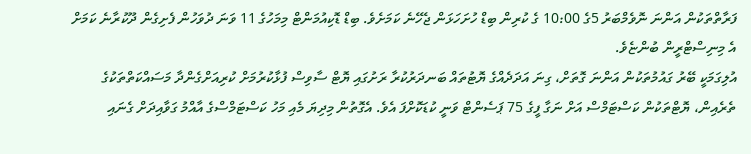ފަރާތްތަކުން އަންނަ ނޮވެމްބަރު 5ގެ 10:00 ގެ ކުރިން ބިޑް ހުށަހަޅަން ޖެހޭނެ ކަމަށެވެ. ބިޑް ޑޮކިއުމަންޓް މިމަހުގެ 11 ވަނަ ދުވަހުން ފެށިގެން ދޫކުރާނެ ކަމަށް އެ މިނިސްޓްރީން ބުންޏެވެ.
އުލިގަމަކީ ބޭރު ގައުމުތަކުން އަންނަ ގޮތަށް، ގިނަ އަދަދެއްގެ ޔޮޓުތައް ބަނދަރުކުރާ ރަށުގައި ޔޮޓް ސާވިސް ފުޅާކުރުމަށް ކުރިއަށްގެންދާ މަސައްކަތްތަކުގެ ތެރެއިން، ޔޮޓްތަކުން ކަސްޓަމްސް އަށް ނަގާ ފީގެ 75 ޕަސެންޓް ވަނީ ކުޑަކޮށްފަ އެވެ. އެގޮތުން މިދިޔަ މެއި މަހު ކަސްޓަމްސްގެ އާއްމު ގަވާއިދަށް ގެނައި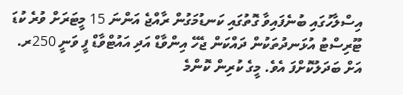އިސްލާހުގައި ބުނެފައިވާ ގޮތުގައި ކަނޑުމަގުން ރާއްޖެ އަންނަ 15 މީޓަރަށް ވުރެ ކުޑަ ޓޫރިސްޓު އުޅަނދުތަކުން ދައްކަން ޖެހޭ އިންވާޑް އަދި އައުޓްވާޑް ފީ ވަނީ 250ރ. އަށް ބަދަލުކޮށްފަ އެވެ. މީގެ ކުރިން ކޮންމެ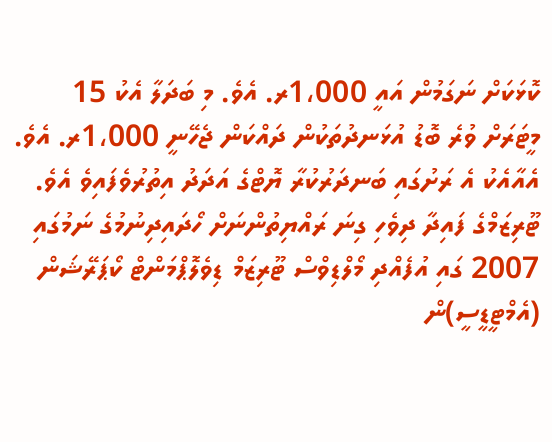ކޮޅަކަށް ނަގަމުން އައީ 1،000ރ. އެވެ. މި ބަދަލާ އެކު 15 މީޓަރަށް ވުރެ ބޮޑު އުޅަނދުތަކުން ދައްކަން ޖެހޭނީ 1،000ރ. އެވެ. އެއާއެކު އެ ރަށުގައި ބަނދަރުކުރާ ޔޮޓްގެ އަދަދު އިތުރުވެފައިވެ އެވެ.
ޓޫރިޒަމްގެ ފައިދާ ދިވެހި ގިނަ ރައްޔިތުންނަށް ހޯދައިދިނުމުގެ ނަމުގައި 2007 ގައި އުފެއްދި މޯލްޑިވްސް ޓޫރިޒަމް ޑިވެލޮޕްމަންޓް ކޯޕަރޭޝަން (އެމްޓީޑީސީ)ން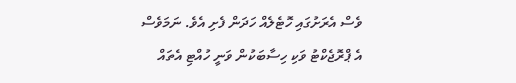ވެސް އެރަށުގައި ހޮޓެލެއް ހަދަން ފެށި އެވެ. ނަމަވެސް އެ ޕްރޮޖެކްޓު ވަކި ހިސާބަކުން ވަނީ ހުއްޓި އެތައް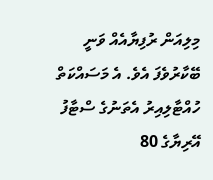މިލިއަން ރުފިޔާއެއް ވަނީ ބޭކާރުވެފަ އެވެ. އެ މަސައްކަތް ހުއްޓާލިއިރު އެތަނުގެ ސްޓާފު އޭރިޔާގެ 80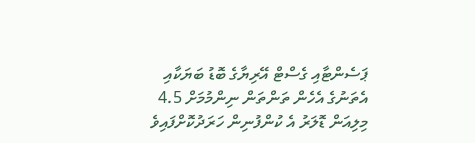ޕަސެންޓާއި ގެސްޓް އޭރިޔާގެ ބޮޑު ބަޔަކާއި އެތަނުގެ އެހެން ތަންތަން ނިންމުމަށް 4.5 މިލިއަން ޑޮލަރު އެ ކުންފުނިން ހަރަދުކޮށްފައިވެ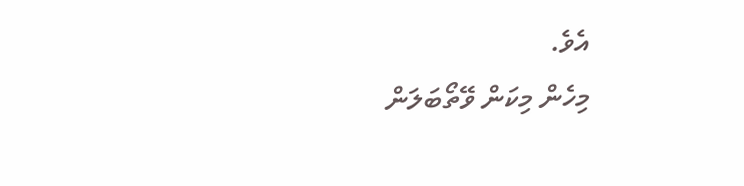އެވެ.
މިހެން މިކަން ވޭތޯބަލަން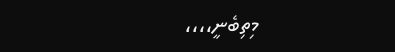މިތިބެނީ،،،،